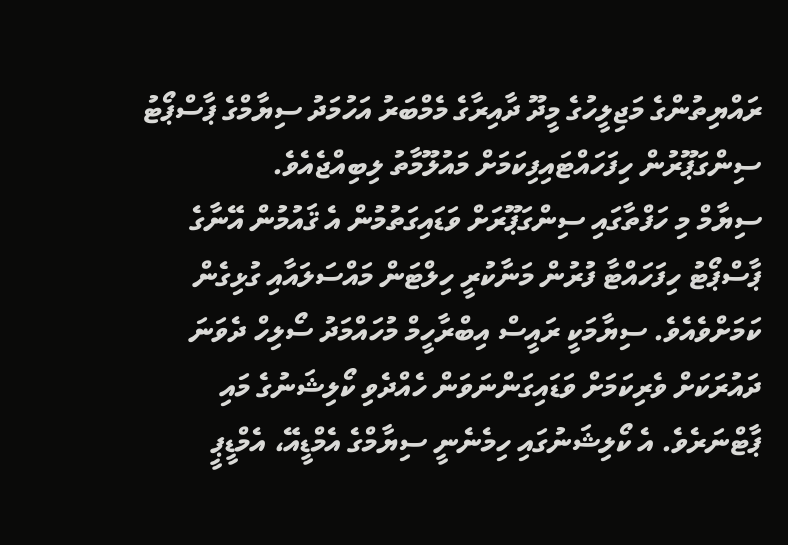ރައްޔިތުންގެ މަޖިލީހުގެ މީދޫ ދާއިރާގެ މެމްބަރު އަހުމަދު ސިޔާމްގެ ޕާސްޕޯޓު ސިންގަޕޫރުން ހިފަހައްޓައިފިކަމަށް މައުލޫމާތު ލިބިއްޖެއެވެ.
ސިޔާމް މި ހަފްތާގައި ސިންގަޕޫރަށް ވަޑައިގަތުމުން އެ ޤައުމުން އޭނާގެ ޕާސްޕޯޓު ހިފަހައްޓާ ފުރުން މަނާކުރީ ހިލްޓަން މައްސަލައާއި ގުޅިގެން ކަމަށްވެއެވެ. ސިޔާމަކީ ރައީސް އިބްރާހީމް މުހައްމަދު ސޯލިހް ދެވަނަ ދައުރަކަށް ވެރިކަމަށް ވަޑައިގަންނަވަން ހެއްދެވި ކޯލިޝަނުގެ މައި ޕާޓްނަރެވެ. އެ ކޯލިޝަނުގައި ހިމެނެނީ ސިޔާމްގެ އެމްޑީއޭ، އެމްޑީޕީ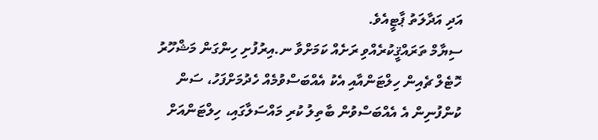އަދި އަދާލަތު ޕާޓީއެވެ.
ސިޔާމް ތަރައްޤީކުރެއްވި ރަށެއް ކަމަށްވާ ނ.އިރުފުށި ހިންގަން މަޝްހޫރު ހޮޓެލް ޗެއިން ހިލްޓަންއާއި އެކު އެއްބަސްވުމެއް ހެދުމަށްފަހު، ސަން ކުންފުނިން އެ އެއްބަސްވުން ބާތިލު ކުރި މައްސަލާގައި، ހިލްޓަންއަށް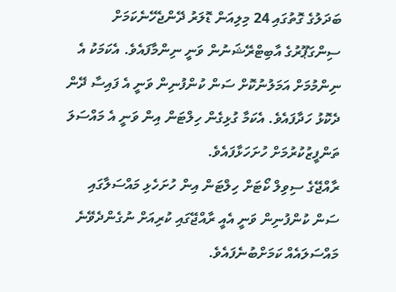ބަދަލުގެ ގޮތުގައި 24 މިލިއަން ޑޮލަރު ދޭންޖެހޭނެކަމަށް ސިންގަޕޫރުގެ އާބިޓްރޭޝަނުން ވަނީ ނިންމާފައެވެ. އެކަމަކު އެ ނިންމުމަށް އަމަލުނުކޮށް ސަން ކުންފުނިން ވަނީ އެ ފައިސާ ދޭން ދެކޮޅު ހަދާފައެވެ. އެކަމާ ގުޅިގެން ހިލްޓަން އިން ވަނީ އެ މައްސަލަ ތަންފީޒުކުރުމަށް ހުށަހަޅާފައެވެ.
ރާއްޖޭގެ ސިވިލް ކޯޓަށް ހިލްޓަން އިން ހުށަހެޅި މައްސަލާގައި ސަން ކުންފުނިން ވަނީ އެއީ ރާއްޖޭގައި ކުރިއަށް ނުގެންދެވޭނެ މައްސަލައެއް ކަމަށްބުނެފައެވެ.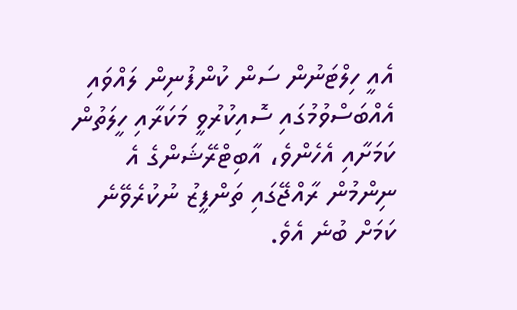އެއީ ހިލްޓަނުން ސަން ކުންފުނިން ލައްވައި އެއްބަސްވުމުގައި ސޮއިކުރުވީ މަކަރާއި ހީލަތުން ކަމަށާއި އެހެންވެ، އާބިޓްރޭޝަންގެ އެ ނިންމުން ރާއްޖޭގައި ތަންފީޒު ނުކުރެވޭނެ ކަމަށް ބުނެ އެވެ.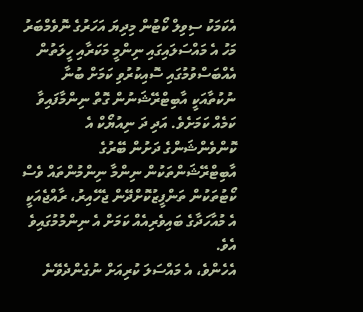އެކަމަކު ސިވިލް ކޯޓުން މިދިޔަ އަހަރުގެ ނޮވެމްބަރު މަހު އެ މައްސަލައިގައި ނިންމީ މަކަރާއި ހީލަތުން އެއްބަސްވުމުގައި ސޮއިކުރުވި ކަމަށް ބުނާ ނުކުތާއަކީ އާބިޓްރޭޝަނުން ގޮތް ނިންމާފައިވާ ކަމެއް ކަމަށެވެ. އަދި ދަ ނިއުޔޯކް އެ ކޮންވެންޝަންގެ ދަށުން ބޭރުގެ އާބިޓްރޭޝަންތަކުން ނިންމާ ނިންމުންތައް ވެސް ކޯޓުތަކުން ތަންފީޒުކޮށްދޭން ޖެހޭއިރު، ރާއްޖެއަކީ އެ މުއާހަދާގެ ބައިވެރިއެއް ކަމަށް އެ ނިންމުމުގައިވެ އެވެ.
އެހެންވެ، އެ މައްސަލަ ކުރިއަށް ނުގެންދެވޭނެ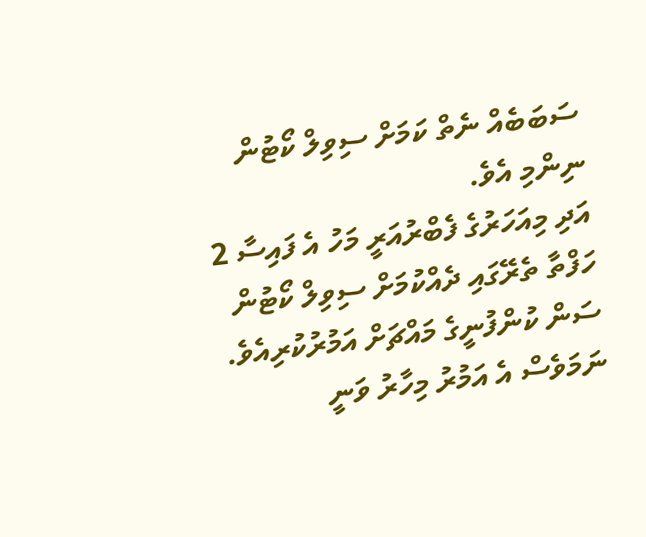ސަބަބެއް ނެތް ކަމަށް ސިވިލް ކޯޓުން ނިންމި އެވެ.
އަދި މިއަހަރުގެ ފެބްރުއަރީ މަހު އެ ފައިސާ 2 ހަފްތާ ތެރޭގައި ދެއްކުމަށް ސިވިލް ކޯޓުން ސަން ކުންފުނީގެ މައްޗަށް އަމުރުކުރިއެވެ. ނަމަވެސް އެ އަމުރު މިހާރު ވަނީ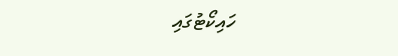ހައިކޯޓުގައި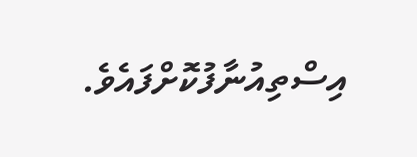އިސްތިއުނާފުކޮށްފައެވެ.